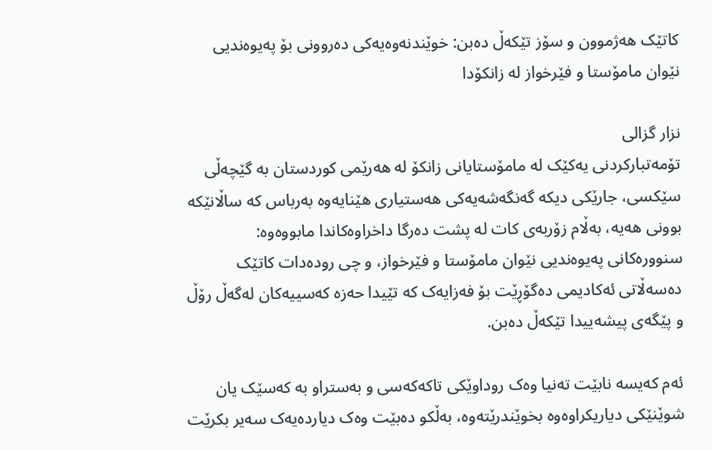کاتێک هەژموون و سۆز تێکەڵ دەبن: خوێندنەوەیەکی دەروونی بۆ پەیوەندیی نێوان مامۆستا و فێرخواز لە زانکۆدا

نزار گزالی
تۆمەتبارکردنی یەکێک لە مامۆستایانی زانکۆ لە هەرێمی کوردستان بە گێچەڵی سێکسی، جارێکی دیکە گەنگەشەیەکی ھەستیاری هێنایەوە بەرباس کە ساڵانێکە بوونی هەیە، بەڵام زۆربەی کات لە پشت دەرگا داخراوەکاندا مابووەوە: سنوورەکانی پەیوەندیی نێوان مامۆستا و فێرخواز، و چی رودەدات کاتێک دەسەڵاتی ئەکادیمی دەگۆڕێت بۆ فەزایەک کە تێیدا حەزە کەسییەکان لەگەڵ رۆڵ و پێگەی پیشەییدا تێکەڵ دەبن.

ئەم کەیسە نابێت تەنیا وەک روداوێکی تاکەکەسی و بەستراو بە کەسێک یان شوێنێکی دیاریکراوەوە بخوێندرێتەوە، بەڵکو دەبێت وەک دیاردەیەک سەیر بکرێت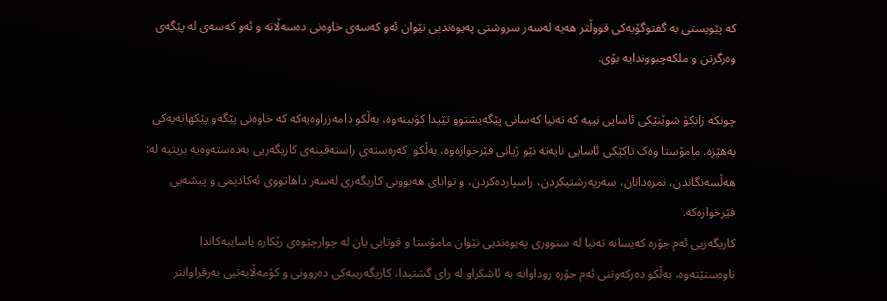کە پێویستی بە گفتوگۆیەکی قووڵتر هەیە لەسەر سروشتی پەیوەندیی نێوان ئەو کەسەی خاوەنی دەسەڵاتە و ئەو کەسەی لە پێگەی وەرگرتن و ملکەچبووندایە بۆی.

چونکە زانکۆ شوێنێکی ئاسایی نییە کە تەنیا کەسانی پێگەیشتوو تێیدا کۆببنەوە، بەڵکو دامەزراوەیەکە کە خاوەنی پێگەو پێکھاتەیەکی بەهێزە. مامۆستا وەک تاکێکی ئاسایی نایەتە نێو ژیانی فێرخوازەوە، بەڵکو  کەرەستەی راستەقینەی کاریگەریی بەدەستەوەیە بریتیە لە: هەڵسەنگاندن، نمرەدانان، سەرپەرشتیکردن، راسپاردەکردن، و توانای ھەبوونی کاریگەری لەسەر داهاتووی ئەکادیمی و پیشەیی فێرخوازەکە.
کاریگەریی ئەم جۆرە کەیسانە تەنیا لە سنووری پەیوەندیی نێوان مامۆستا و قوتابی یان لە چوارچێوەی رێکارە یاساییەکاندا ناوەستێتەوە، بەڵکو دەرکەوتنی ئەم جۆرە روداوانە بە ئاشکراو لە رای گشتیدا، کاریگەرییەکی دەروونی و کۆمەڵایەتیی بەرفراوانتر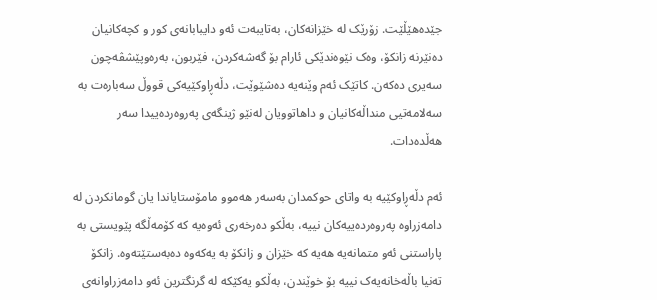جێدەهێڵێت. زۆرێک لە خێزانەکان، بەتایبەت ئەو دایبابانەی کور و کچەکانیان دەنێرنە زانکۆ، وەک نێوەندێکی ئارام بۆ گەشەکردن، فێربون، بەرەوپێشڤەچون سەیری دەکەن. کاتێک ئەم وێنەیە دەشێوێت، دڵەڕاوکێیەکی قووڵ سەبارەت بە سەلامەتیی منداڵەکانیان و داهاتوویان لەنێو ژینگەی پەروەردەییدا سەر هەڵدەدات.

ئەم دڵەڕاوکێیە بە واتای حوکمدان بەسەر هەموو مامۆستایاندا یان گومانکردن لە دامەزراوە پەروەردەییەکان نییە، بەڵکو دەرخەری ئەوەیە کە کۆمەڵگە پێویستی بە پاراستنی ئەو متمانەیە هەیە کە خێزان و زانکۆ بە یەکەوە دەبەستێتەوە. زانکۆ تەنیا باڵەخانەیەک نییە بۆ خوێندن، بەڵکو یەکێکە لە گرنگترین ئەو دامەزراوانەی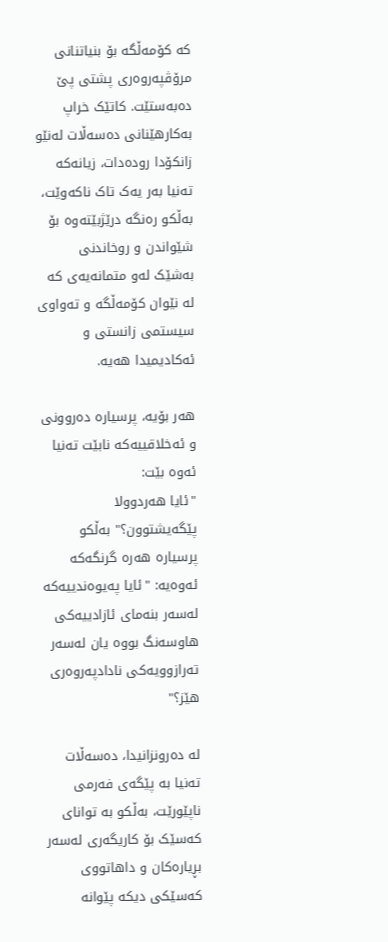کە کۆمەڵگە بۆ بنیاتنانی مرۆڤپەروەری پشتی پێ دەبەستێت. کاتێک خراپ بەکارهێنانی دەسەڵات لەنێو زانکۆدا رودەدات، زیانەکە تەنیا بەر یەک تاک ناکەوێت، بەڵکو رەنگە درێژبێتەوە بۆ شێواندن و روخاندنی بەشێک لەو متمانەیەی کە لە نێوان کۆمەڵگە و تەواوی سیستمی زانستی و ئەکادیمیدا هەیە.

ھەر بۆیە، پرسیارە دەروونی و ئەخلاقییەکە نابێت تەنیا ئەوە بێت:
"ئایا هەردوولا پێگەیشتوون؟" بەڵکو پرسیارە هەرە گرنگەکە ئەوەیە: "ئایا پەیوەندییەکە لەسەر بنەمای ئازادییەکی هاوسەنگ بووە یان لەسەر تەرازوویەکی نادادپەروەری هێز؟"

له دەرونزانیدا، دەسەڵات تەنیا بە پێگەی فەرمی ناپێورێت، بەڵکو بە توانای کەسێک بۆ کاریگەری لەسەر بڕیارەکان و داهاتووی کەسێکی دیکە پێوانە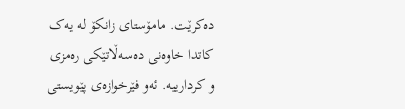دەکرێت. مامۆستای زانکۆ لە یەک کاتدا خاوەنی دەسەڵاتێکی رەمزی و کردارییە. ئەو فێرخوازەی پێویستی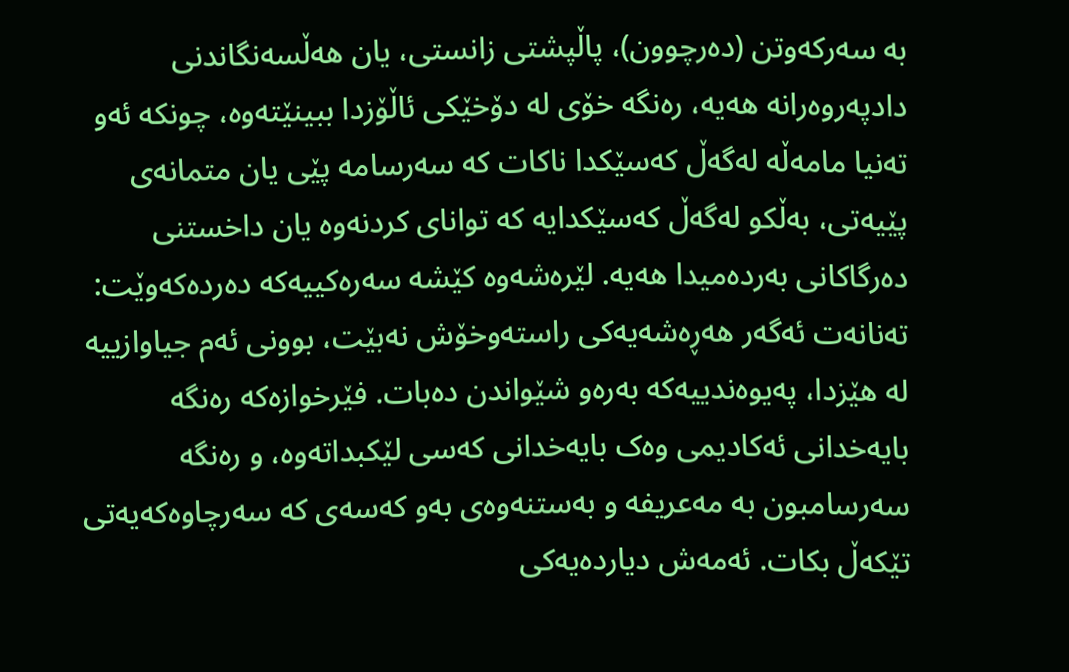بە سەرکەوتن (دەرچوون)، پاڵپشتی زانستی، یان هەڵسەنگاندنی دادپەروەرانە هەیە، رەنگە خۆی لە دۆخێکی ئاڵۆزدا ببینێتەوە، چونکە ئەو تەنیا مامەڵە لەگەڵ کەسێکدا ناکات کە سەرسامە پێی یان متمانەی پێیەتی، بەڵکو لەگەڵ کەسێکدایە کە توانای کردنەوە یان داخستنی دەرگاکانی بەردەمیدا هەیە. لێرەشەوە کێشە سەرەکییەکە دەردەکەوێت: تەنانەت ئەگەر هەڕەشەیەکی راستەوخۆش نەبێت، بوونی ئەم جیاوازییە لە هێزدا، پەیوەندییەکە بەرەو شێواندن دەبات. فێرخوازەکە رەنگە بایەخدانی ئەکادیمی وەک بایەخدانی کەسی لێکبداتەوە، و رەنگە سەرسامبون بە مەعریفە و بەستنەوەی بەو کەسەی کە سەرچاوەکەیەتی تێکەڵ بکات. ئەمەش دیاردەیەکی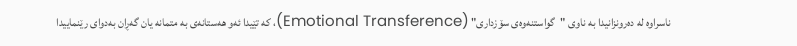ناسراوە لە دەرونزانیدا بە ناوی "گواستنەوەی سۆزداری" (Emotional Transference)، کە تێیدا ئەو هەستانەی بە متمانە یان گەڕان بەدوای رێنماییدا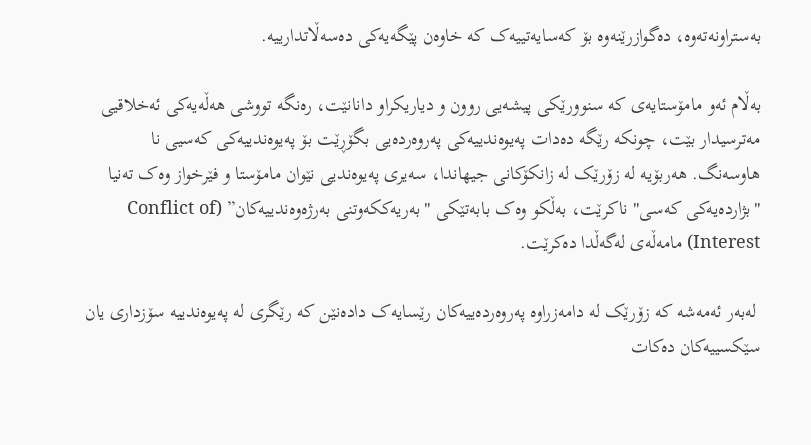بەستراونەتەوە، دەگوازرێنەوە بۆ کەسایەتییەک کە خاوەن پێگەیەکی دەسەڵاتدارییە.

بەڵام ئەو مامۆستایەی کە سنوورێکی پیشەیی روون و دیاریکراو دانانێت، رەنگە تووشی هەڵەیەکی ئەخلاقیی مەترسیدار بێت، چونکە رێگە دەدات پەیوەندییەکی پەروەردەیی بگۆڕێت بۆ پەیوەندییەکی کەسیی نا ھاوسەنگ. ھەربۆیە لە زۆرێک لە زانکۆکانی جیهاندا، سەیری پەیوەندیی نێوان مامۆستا و فێرخواز وەک تەنیا "بژاردەیەکی کەسی" ناکرێت، بەڵکو وەک بابەتێکی "بەریەککەوتنی بەرژەوەندییەکان” (Conflict of Interest) مامەڵەی لەگەڵدا دەکرێت.

 لەبەر ئەمەشە کە زۆرێک لە دامەزراوە پەروەردەییەکان رێسایەک دادەنێن کە رێگری لە پەیوەندییە سۆزداری یان سێکسییەکان دەکات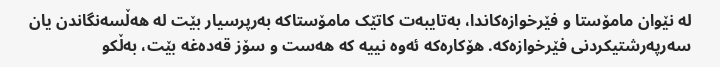لە نێوان مامۆستا و فێرخوازەکاندا، بەتایبەت کاتێک مامۆستاکە بەرپرسیار بێت لە هەڵسەنگاندن یان سەرپەرشتیکردنی فێرخوازەکە. هۆکارەکە ئەوە نییە کە هەست و سۆز قەدەغە بێت، بەڵکو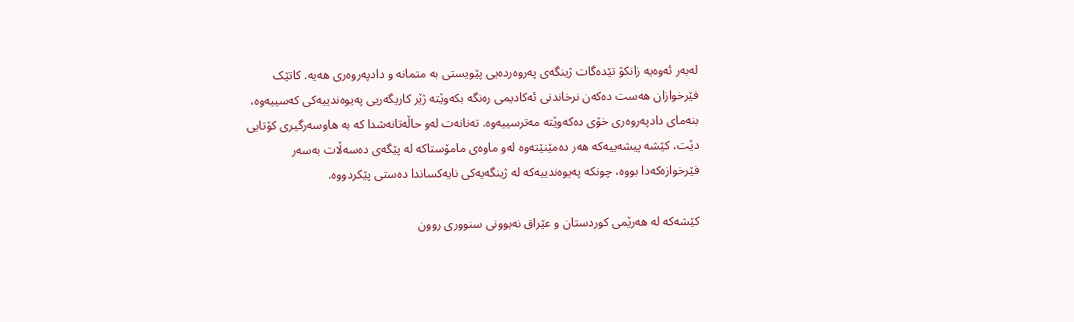لەبەر ئەوەیە زانکۆ تێدەگات ژینگەی پەروەردەیی پێویستی بە متمانە و دادپەروەری هەیە. کاتێک فێرخوازان هەست دەکەن نرخاندنی ئەکادیمی رەنگە بکەوێتە ژێر کاریگەریی پەیوەندییەکی کەسییەوە، بنەمای دادپەروەری خۆی دەکەوێتە مەترسییەوە. تەنانەت لەو حاڵەتانەشدا کە بە هاوسەرگیری کۆتایی دێت، کێشە پیشەییەکە هەر دەمێنێتەوە لەو ماوەی مامۆستاکە لە پێگەی دەسەڵات بەسەر فێرخوازەکەدا بووە، چونکە پەیوەندییەکە لە ژینگەیەکی نایەکساندا دەستی پێکردووە.

کێشەکە لە هەرێمی کوردستان و عێراق نەبوونی سنووری روون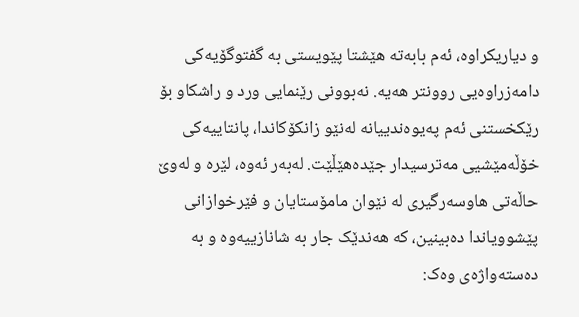و دیاریکراوە، ئەم بابەتە هێشتا پێویستی بە گفتوگۆیەکی دامەزراوەیی روونتر هەیە. نەبوونی رێنمایی ورد و راشکاو بۆ رێکخستنی ئەم پەیوەندییانە لەنێو زانکۆکاندا، پانتاییەکی خۆڵەمێشیی مەترسیدار جێدەهێڵێت. لەبەر ئەوە، لێرە و لەوێ حاڵەتی هاوسەرگیری لە نێوان مامۆستایان و فێرخوازانی پێشوویاندا دەبینین، کە هەندێک جار بە شانازییەوە و بە دەستەواژەی وەک: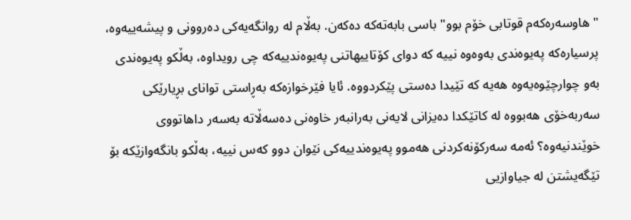"هاوسەرەکەم قوتابی خۆم بوو" باسی بابەتەکە دەکەن. بەڵام لە روانگەیەکی دەروونی و پیشەییەوە، پرسیارەکە پەیوەندی بەوەوە نییە کە دوای کۆتاییهاتنی پەیوەندییەکە چی رویداوە، بەڵکو پەیوەندی بەو چوارچێوەیەوە هەیە کە تێیدا دەستی پێکردووە. ئایا فێرخوازەکە بەڕاستی توانای بڕیارێکی سەربەخۆی هەبووە لە کاتێکدا دەیزانی لایەنی بەرانبەر خاوەنی دەسەڵاتە بەسەر داهاتووی خوێندنیەوە؟ ئەمە سەرکۆنەکردنی هەموو پەیوەندییەکی نێوان دوو کەس نییە، بەڵکو بانگەوازێکە بۆ تێگەیشتن لە جیاوازیی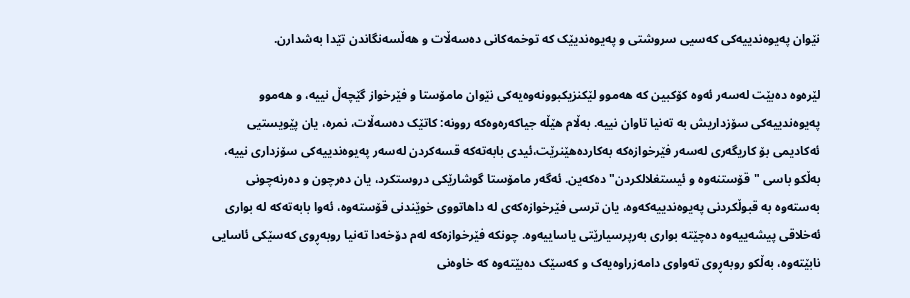نێوان پەیوەندییەکی کەسیی سروشتی و پەیوەندیێک کە توخمەکانی دەسەڵات و هەڵسەنگاندن تێدا بەشدارن.

لێرەوە دەبێت لەسەر ئەوە کۆکبین کە هەموو لێکنزیکبوونەوەیەکی نێوان مامۆستا و فێرخواز گێچەڵ نییە، و هەموو پەیوەندییەکی سۆزداریش بە تەنیا تاوان نییە. بەڵام هێڵە جیاکەرەوەکە روونە: کاتێک دەسەڵات، نمرە، یان پێویستیی ئەکادیمی بۆ کاریگەری لەسەر فێرخوازەکە بەکاردەهێنرێت،ئیدی بابەتەکە قسەکردن لەسەر پەیوەندییەکی سۆزداری نییە، بەڵکو باسی "قۆستنەوە و ئیستغلالکردن" دەکەین. ئەگەر مامۆستا گوشارێکی دروستکرد، یان دەرچون و دەرنەچونی بەستەوە بە قبوڵکردنی پەیوەندییەکەوە، یان ترسی فێرخوازەکەی لە داهاتووی خوێندنی قۆستەوە، ئەوا بابەتەکە لە بواری ئەخلاقی پیشەییەوە دەچێتە بواری بەرپرسیارێتی یاساییەوە. چونکە فێرخوازەکە لەم دۆخەدا تەنیا روبەڕوی کەسێکی ئاسایی نابێتەوە، بەڵکو روبەڕوی تەواوی دامەزراوەیەک و کەسێک دەبێتەوە کە خاوەنی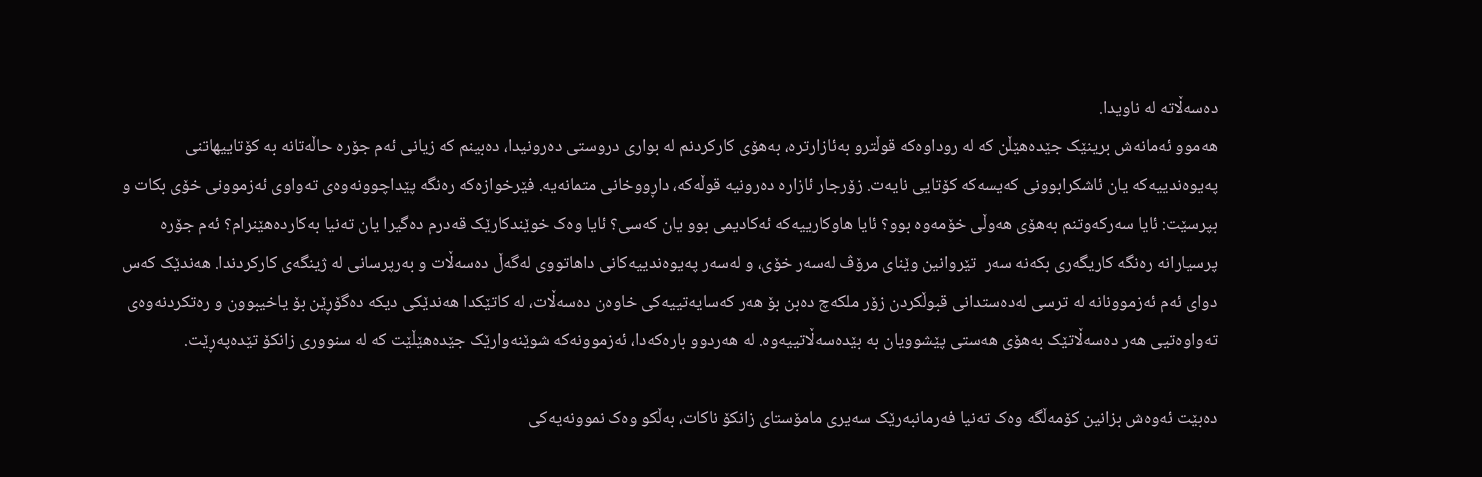دەسەڵاتە لە ناویدا.
ھەموو ئەمانەش برینێک جێدەھێڵن کە لە روداوەکە قوڵترو بەئازارترە، بەھۆی کارکردنم لە بواری دروستی دەرونیدا، دەبینم کە زیانی ئەم جۆرە حاڵەتانە بە کۆتاییهاتنی پەیوەندییەکە یان ئاشکرابوونی کەیسەکە کۆتایی نایەت. زۆرجار ئازارە دەرونیە قوڵەکە، داڕووخانی متمانەیە. فێرخوازەکە رەنگە پێداچوونەوەی تەواوی ئەزموونی خۆی بکات و بپرسێت: ئایا سەرکەوتنم بەهۆی هەوڵی خۆمەوە بوو؟ ئایا هاوکارییەکە ئەکادیمی بوو یان کەسی؟ ئایا وەک خوێندکارێک قەدرم دەگیرا یان تەنیا بەکاردەهێنرام؟ ئەم جۆرە پرسیارانە رەنگە کاریگەری بکەنە سەر  تێروانین وێنای مرۆڤ لەسەر خۆی، و لەسەر پەیوەندییەکانی داهاتووی لەگەڵ دەسەڵات و بەرپرسانی لە ژینگەی کارکردندا. هەندێک کەس دوای ئەم ئەزموونانە لە ترسی لەدەستدانی قبوڵکردن زۆر ملکەچ دەبن بۆ هەر کەسایەتییەکی خاوەن دەسەڵات، لە کاتێکدا هەندێکی دیکە دەگۆڕێن بۆ یاخیبوون و رەتکردنەوەی تەواوەتیی هەر دەسەڵاتێک بەهۆی ھەستی پێشوویان بە بێدەسەڵاتییەوە. لە هەردوو بارەکەدا، ئەزموونەکە شوێنەوارێک جێدەهێڵێت کە لە سنووری زانکۆ تێدەپەڕێت.

دەبێت ئەوەش بزانین کۆمەڵگە وەک تەنیا فەرمانبەرێک سەیری مامۆستای زانکۆ ناکات، بەڵکو وەک نموونەیەکی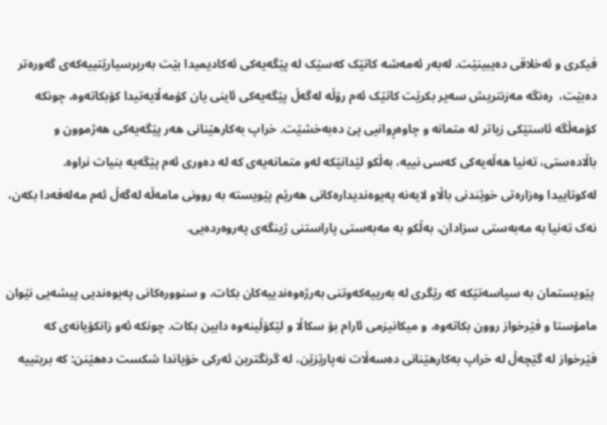فیکری و ئەخلاقی دەیبینێت. لەبەر ئەمەشە کاتێک کەسێک لە پێگەیەکی ئەکادیمیدا بێت بەرپرسیارێتییەکەی گەورەتر دەبێت،  رەنگە مەزنتریش سەیر بکرێت کاتێک ئەم رۆڵە لەگەڵ پێگەیەکی ئاینی یان کۆمەڵایەتیدا کۆبکاتەوە، چونکە کۆمەڵگە ئاستێکی زیاتر لە متمانە و چاوەڕوانیی پێ دەبەخشێت. خراپ بەکارهێنانی هەر پێگەیەکی هەژموون و باڵادەستی، تەنیا هەڵەیەکی کەسی نییە، بەڵکو لێدانێکە لەو متمانەیەی کە لە دەوری ئەم پێگەیە بنیات نراوە.
لەکوتاییدا وەزارەتی خوێندنی باڵاو لایەنە پەیوەندیدارەکانی هەرێم پێویستە بە روونی مامەڵە لەگەڵ ئەم مەلەفەدا بکەن، نەک تەنیا بە مەبەستی سزادان، بەڵکو بە مەبەستی پاراستنی ژینگەی پەروەردەیی.

 پێویستمان بە سیاسەتێکە کە رێگری لە بەرییەکەوتنی بەرژەوەندییەکان بکات، و سنوورەکانی پەیوەندیی پیشەیی نێوان مامۆستا و فێرخواز روون بکاتەوە، و میکانیزمی ئارام بۆ سکاڵا و لێکۆڵینەوە دابین بکات. چونکە ئەو زانکۆیانەی کە فێرخواز لە گێچەڵ لە خراپ بەکارھێنانی دەسەڵات نەپارێزێن، لە گرنگترین ئەرکی خۆیاندا شکست دەھێنن: کە بریتییە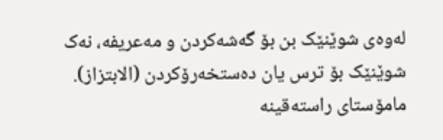لەوەی شوێنێک بن بۆ گەشەکردن و مەعریفە، نەک شوێنێک بۆ ترس یان دەستخەرۆکردن (الابتزاز). مامۆستای راستەقینە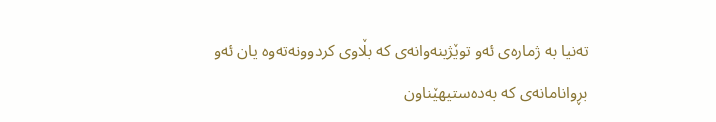تەنیا بە ژمارەی ئەو توێژینەوانەی کە بڵاوی کردوونەتەوە یان ئەو بڕوانامانەی کە بەدەستیھێناون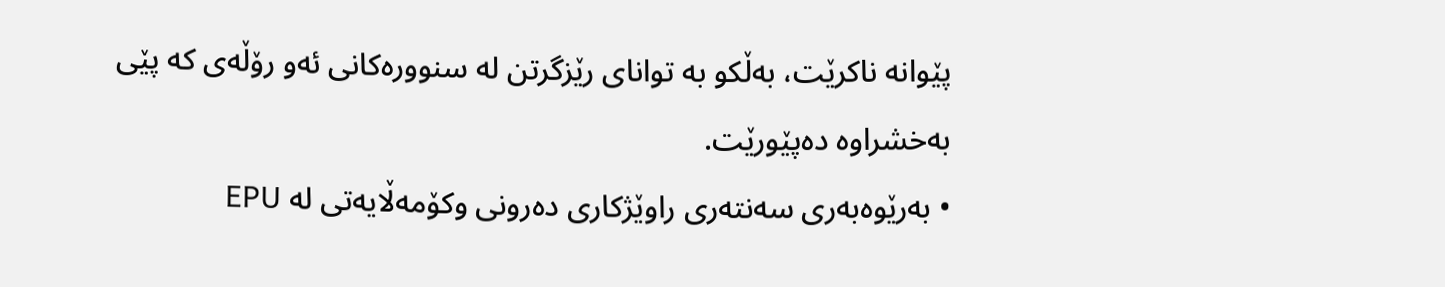پێوانە ناکرێت، بەڵکو بە توانای رێزگرتن لە سنوورەکانی ئەو رۆڵەی کە پێی بەخشراوە دەپێورێت.
• بەرێوەبەری سەنتەری راوێژکاری دەرونی وکۆمەڵایەتی لە EPU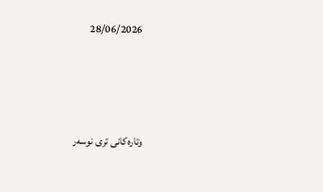28/06/2026




وتارەکانی تری نوسەر